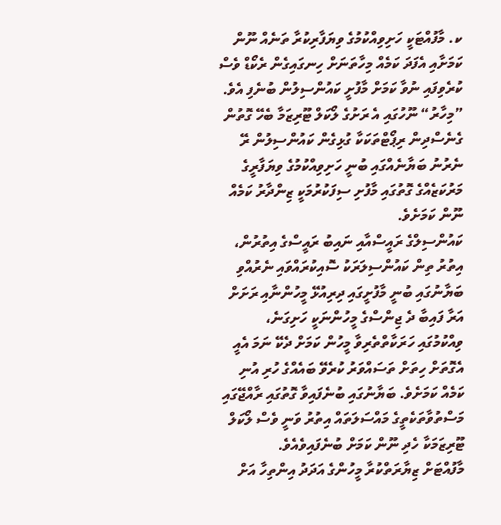ކ. މާފުއްޓަކީ ހަށިވިއްކުމުގެ ވިޔަފާރިކުރާ ތަނެއް ނޫން ކަމަށާއި އެފަދަ ކަމެއް މިހާތަނަށް ހިނގައިގެން ރެކޯޑް ވެސް ކުރެވިފައި ނުވާ ކަމަށް މާފުށީ ކައުންސިލުން ބުނެފި އެވެ.
”މިހާރު“ ނޫހުގައި އެ ރަށުގެ ލޯކަލް ޓޫރިޒަމާ ބެހޭ ގޮތުން ގެނެސްދިން ރިޕޯޓްތަކަކާ ގުޅިގެން ކައުންސިލުން ރޭ ނެރުނު ބަޔާނެއްގައި ބުނީ ހަށިވިއްކުމުގެ ވިޔަފާރީގެ މަރުކަޒެއްގެ ގޮތުގައި މާފުށި ސިފަކުރުމަކީ ޒިންދާރު ކަމެއް ނޫން ކަމަށެވެ.
ކައުންސިލްގެ ރައީސްއާއި ނައިބު ރައީސްގެ އިތުރުން، އިތުރު ތިން ކައުންސިލަރަކު ސޮއިކުރައްވައި ނެރުއްވި ބަޔާނުގައި ބުނީ މާފުށީގައި ދިރިއުޅޭ މީހުންނާއި ރަށަށް އަރާ ފައިބާ ދެ ޖިންސްގެ މީހުންނަކީ ހަށިގަނެ، ވިއްކުމުގައި ހަރަކާތްތެރިވާ މީހުން ކަމަށް ދެކޭ ނަމަ އެއީ އެގޮތަށް ހިތަށް ތަސައްވަރު ކުރެވޭ ބައެއްގެ ހުރި އުނި ކަމެއް ކަމަށެވެ. ބަޔާނުގައި ބުނެފައިވާ ގޮތުގައި ރާއްޖޭގައި މަސްތުވާތަކެތީގެ މައްސަލަތައް އިތުރު ވަނީ ވެސް ލޯކަލް ޓޫރިޒަމަކާ ހެދި ނޫން ކަމަށް ބުނެފައިވެއެވެ.
މާފުއްޓަށް ޒިޔާރަތްކުރާ މީހުންގެ އަދަދު އިންތިހާ އަށް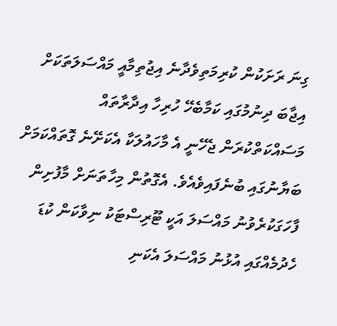ގިނަ ރަށަކުން ކުރިމަތިވެދާނެ އިޖުތިމާއީ މައްސަލަތަކަށް އިޖާބަ ދިނުމުގައި ކަމާބެހޭ ހުރިހާ އިދާރާތައް މަސައްކަތްކުރަން ޖެހޭނީ އެ މާހައުލަކާ އެކަށޭނެ ގޮތައްކަމަށް ބަޔާނުގައި ބުނެފައިވެއެވެ. އެގޮތުން މިހާތަނަށް މާފުށިން ފާހަގަކުރެވުނު މައްސަލަ އަކީ ޓޫރިސްޓަކު ނިވާކަން ކުޑަ ހެދުމެއްގައި އުޅުނު މައްސަލަ އެކަނި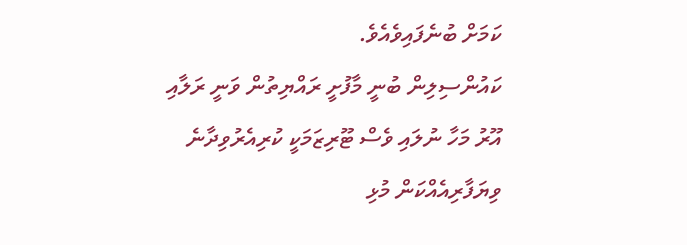ކަމަށް ބުނެފައިވެއެވެ.
ކައުންސިލިން ބުނީ މާފުށީ ރައްޔިތުން ވަނީ ރަލާއި އޫރު މަހާ ނުލައި ވެސް ޓޫރިޒަމަކީ ކުރިއެރުވިދާނެ ވިޔަފާރިއެއްކަން މުޅި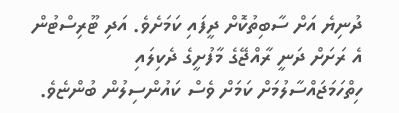ދުނިޔެ އަށް ސާބިތުކޮށް ދީފައި ކަމަށެވެ. އަދި ޓޫރިސްޓުން އެ ރަށަށް ދަނީ ރާއްޖޭގެ މާފުށީގެ ދެކިލައި ހިތްހަމަޖައްސާލުމަށް ކަމަށް ވެސް ކައުންސިލުން ބުންޏެވެ.